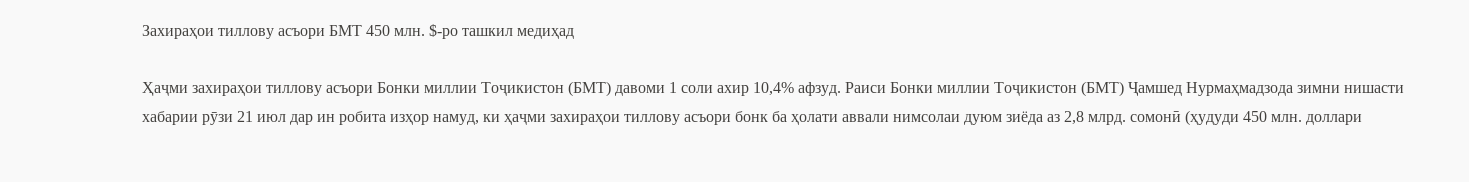Захираҳои тиллову асъори БМТ 450 млн. $-ро ташкил медиҳад

Ҳаҷми захираҳои тиллову асъори Бонки миллии Тоҷикистон (БМТ) давоми 1 соли ахир 10,4% афзуд. Раиси Бонки миллии Тоҷикистон (БМТ) Ҷамшед Нурмаҳмадзода зимни нишасти хабарии рӯзи 21 июл дар ин робита изҳор намуд, ки ҳаҷми захираҳои тиллову асъори бонк ба ҳолати аввали нимсолаи дуюм зиёда аз 2,8 млрд. сомонӣ (ҳудуди 450 млн. доллари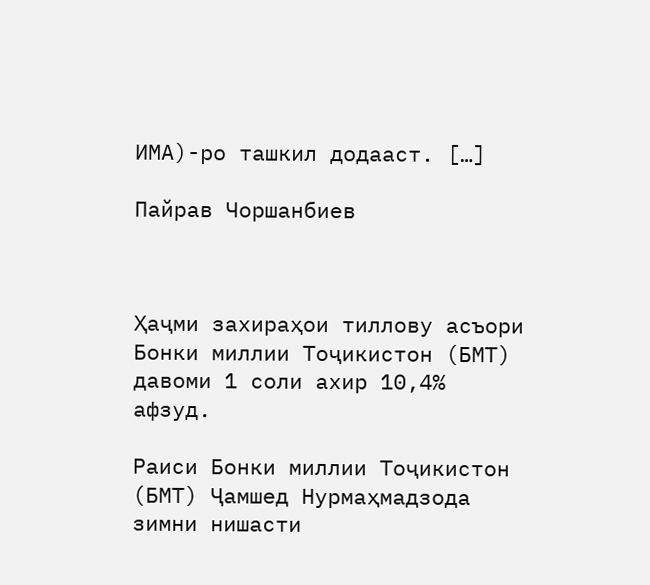ИМА)-ро ташкил додааст. […]

Пайрав Чоршанбиев



Ҳаҷми захираҳои тиллову асъори Бонки миллии Тоҷикистон (БМТ) давоми 1 соли ахир 10,4% афзуд.

Раиси Бонки миллии Тоҷикистон (БМТ) Ҷамшед Нурмаҳмадзода зимни нишасти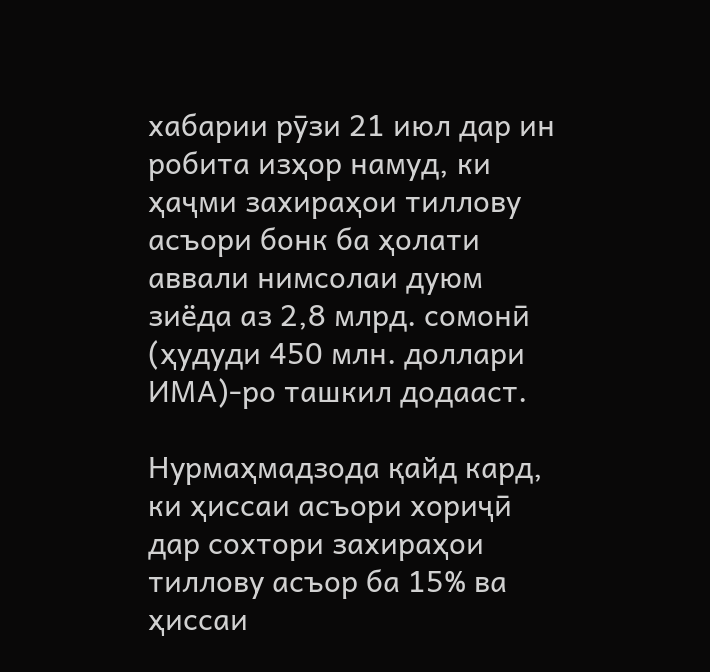хабарии рӯзи 21 июл дар ин робита изҳор намуд, ки ҳаҷми захираҳои тиллову асъори бонк ба ҳолати аввали нимсолаи дуюм зиёда аз 2,8 млрд. сомонӣ (ҳудуди 450 млн. доллари ИМА)-ро ташкил додааст.

Нурмаҳмадзода қайд кард, ки ҳиссаи асъори хориҷӣ дар сохтори захираҳои тиллову асъор ба 15% ва ҳиссаи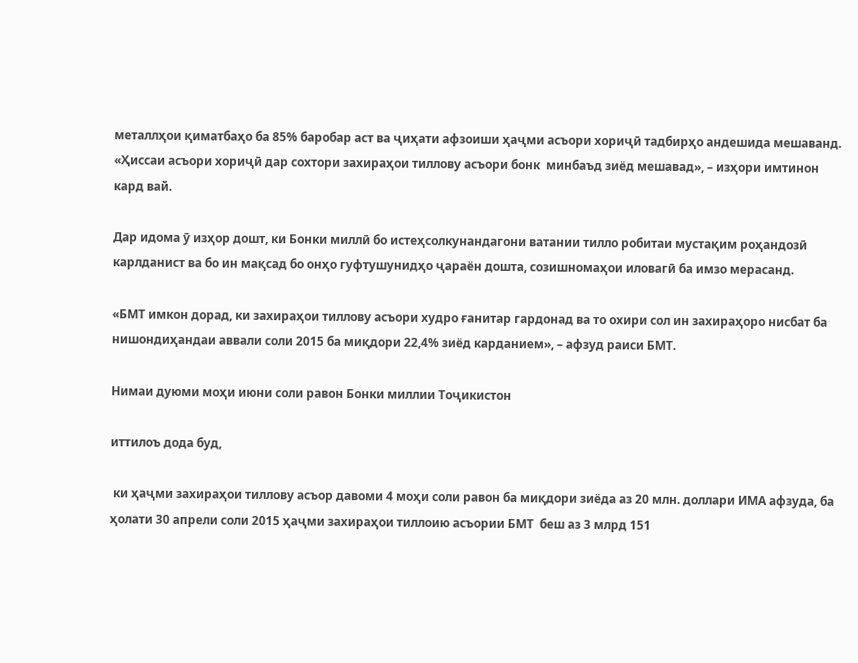металлҳои қиматбаҳо ба 85% баробар аст ва ҷиҳати афзоиши ҳаҷми асъори хориҷӣ тадбирҳо андешида мешаванд. «Ҳиссаи асъори хориҷӣ дар сохтори захираҳои тиллову асъори бонк  минбаъд зиёд мешавад», – изҳори имтинон кард вай.

Дар идома ӯ изҳор дошт, ки Бонки миллӣ бо истеҳсолкунандагони ватании тилло робитаи мустақим роҳандозӣ карлданист ва бо ин мақсад бо онҳо гуфтушунидҳо ҷараён дошта, созишномаҳои иловагӣ ба имзо мерасанд.

«БМТ имкон дорад, ки захираҳои тиллову асъори худро ғанитар гардонад ва то охири сол ин захираҳоро нисбат ба нишондиҳандаи аввали соли 2015 ба миқдори 22,4% зиёд карданием», – афзуд раиси БМТ.

Нимаи дуюми моҳи июни соли равон Бонки миллии Тоҷикистон

иттилоъ дода буд,

 ки ҳаҷми захираҳои тиллову асъор давоми 4 моҳи соли равон ба миқдори зиёда аз 20 млн. доллари ИМА афзуда, ба ҳолати 30 апрели соли 2015 ҳаҷми захираҳои тиллоию асъории БМТ  беш аз 3 млрд 151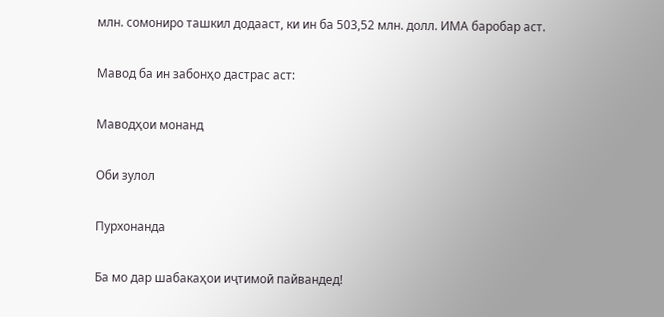млн. сомониро ташкил додааст, ки ин ба 503,52 млн. долл. ИМА баробар аст.

Мавод ба ин забонҳо дастрас аст:

Маводҳои монанд

Оби зулол

Пурхонанда

Ба мо дар шабакаҳои иҷтимоӣ пайвандед!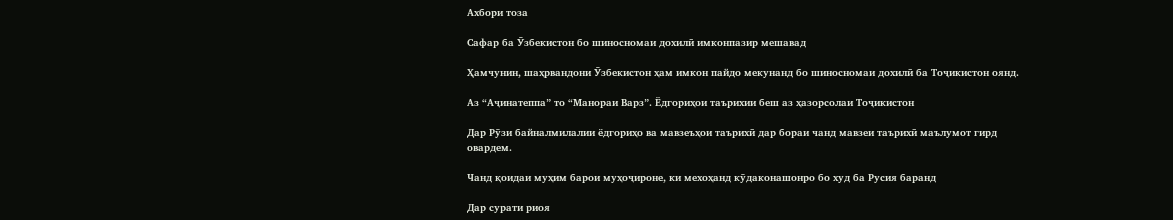Ахбори тоза

Сафар ба Ӯзбекистон бо шиносномаи дохилӣ имконпазир мешавад

Ҳамчунин, шаҳрвандони Ӯзбекистон ҳам имкон пайдо мекунанд бо шиносномаи дохилӣ ба Тоҷикистон оянд.

Аз “Аҷинатеппа” то “Манораи Варз”. Ёдгориҳои таърихии беш аз ҳазорсолаи Тоҷикистон

Дар Рӯзи байналмилалии ёдгориҳо ва мавзеъҳои таърихӣ дар бораи чанд мавзеи таърихӣ маълумот гирд овардем.

Чанд қоидаи муҳим барои муҳоҷироне, ки мехоҳанд кӯдаконашонро бо худ ба Русия баранд

Дар сурати риоя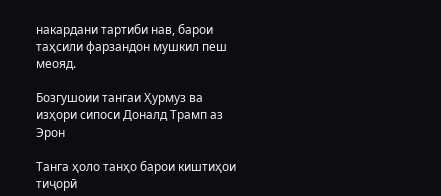накардани тартиби нав, барои таҳсили фарзандон мушкил пеш меояд.

Бозгушоии тангаи Ҳурмуз ва изҳори сипоси Доналд Трамп аз Эрон

Танга ҳоло танҳо барои киштиҳои тиҷорӣ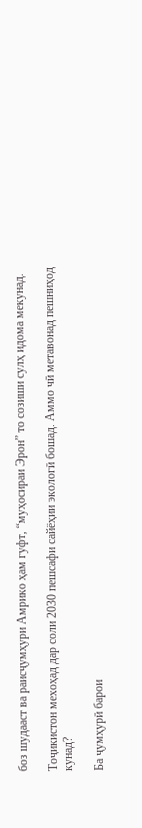боз шудааст ва раисҷумҳури Амрико ҳам гуфт, “муҳосираи Эрон” то созиши сулҳ идома мекунад.

Тоҷикистон мехоҳад дар соли 2030 пешсафи сайёҳии экологӣ бошад. Аммо чӣ метавонад пешниҳод кунад?

Ба ҷумҳурӣ барои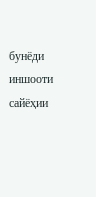бунёди иншооти сайёҳии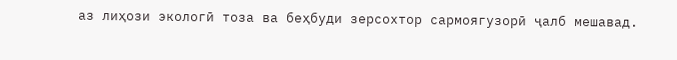аз лиҳози экологӣ тоза ва беҳбуди зерсохтор сармоягузорӣ ҷалб мешавад.